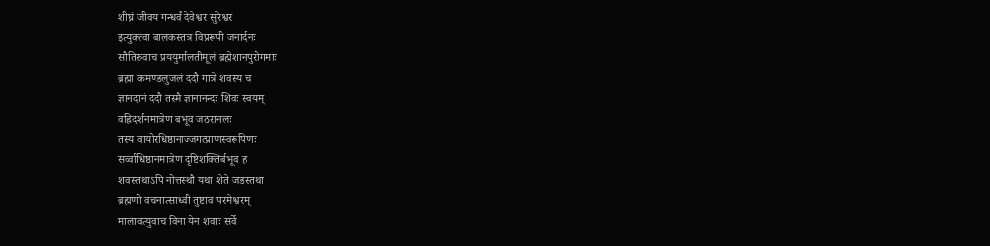शीघ्रं जीवय गन्धर्वं देवेश्वर सुरेश्वर
इत्युक्त्वा बालकस्तत्र विप्ररूपी जनार्दनः
सौतिरुवाच प्रययुर्मालतीमूलं ब्रह्मेशानपुरोगमाः
ब्रह्मा कमण्डलुजलं ददौ गात्रे शवस्य च
ज्ञानदानं ददौ तस्मै ज्ञानानन्दः शिवः स्वयम्
वह्निदर्शनमात्रेण बभूव जठरानलः
तस्य वायोरधिष्ठानाज्जगत्प्राणस्वरूपिणः
सर्व्वाधिष्ठानमात्रेण दृष्टिशक्तिर्बभूव ह
शवस्तथाऽपि नोत्तस्थौ यथा शेते जडस्तथा
ब्रह्मणो वचनात्साध्वी तुष्टाव परमेश्वरम्
मालावत्युवाच विना येन शवाः सर्वे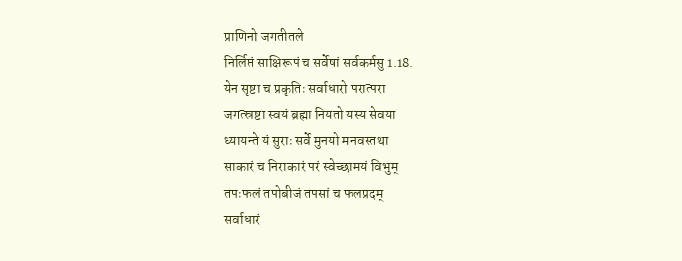प्राणिनो जगतीतले
निर्लिप्तं साक्षिरूपं च सर्वेषां सर्वकर्मसु 1.18.
येन सृष्टा च प्रकृतिः सर्वाधारो परात्परा
जगत्स्रष्टा स्वयं ब्रह्मा नियतो यस्य सेवया
ध्यायन्ते यं सुराः सर्वे मुनयो मनवस्तथा
साकारं च निराकारं परं स्वेच्छामयं विभुम्
तपःफलं तपोबीजं तपसां च फलप्रदम्
सर्वाधारं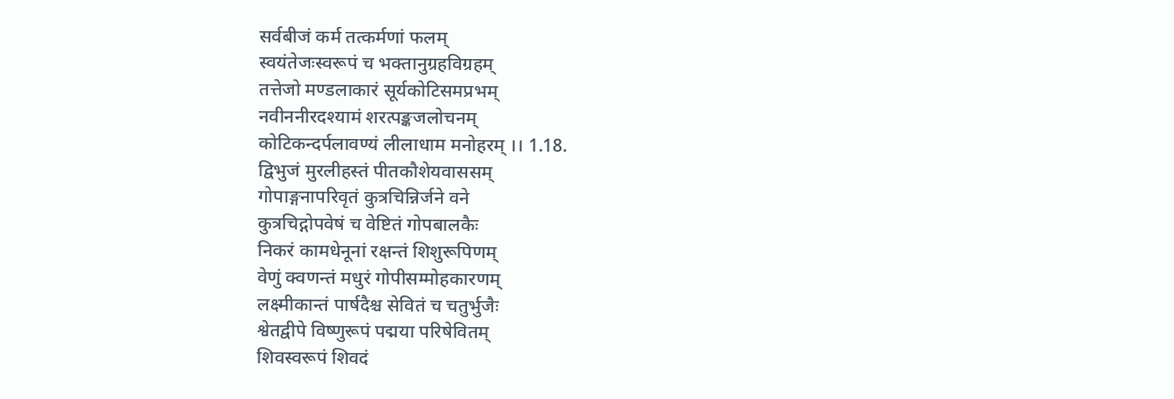सर्वबीजं कर्म तत्कर्मणां फलम्
स्वयंतेजःस्वरूपं च भक्तानुग्रहविग्रहम्
तत्तेजो मण्डलाकारं सूर्यकोटिसमप्रभम्
नवीननीरदश्यामं शरत्पङ्कजलोचनम्
कोटिकन्दर्पलावण्यं लीलाधाम मनोहरम् ।। 1.18.
द्विभुजं मुरलीहस्तं पीतकौशेयवाससम्
गोपाङ्गनापरिवृतं कुत्रचिन्निर्जने वने
कुत्रचिद्गोपवेषं च वेष्टितं गोपबालकैः
निकरं कामधेनूनां रक्षन्तं शिशुरूपिणम्
वेणुं क्वणन्तं मधुरं गोपीसम्मोहकारणम्
लक्ष्मीकान्तं पार्षदैश्च सेवितं च चतुर्भुजैः
श्वेतद्वीपे विष्णुरूपं पद्मया परिषेवितम्
शिवस्वरूपं शिवदं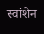स्वांशेन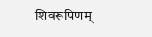शिवरूपिणम्